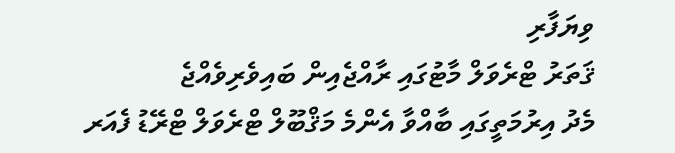ވިޔަފާރި
ޤަތަރު ޓްރެވަލް މާޓުގައި ރާއްޖެއިން ބައިވެރިވެއްޖެ
މެދު އިރުމަތީގައި ބާއްވާ އެންމެ މަޤްބޫލް ޓްރެވަލް ޓްރޭޑު ފެއަރ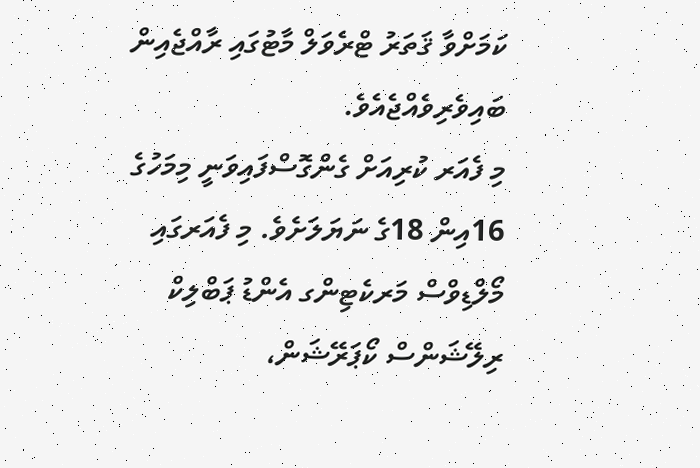ކަމަށްވާ ޤަތަރު ޓްރެވަލް މާޓުގައި ރާއްޖެއިން ބައިވެރިވެއްޖެއެވެ.
މި ފެއަރ ކުރިއަށް ގެންގޮސްފައިވަނީ މިމަހުގެ 16އިން 18ގެ ނަޔަލަށެވެ. މި ފެއަރގައި މޯލްޑިވްސް މަރކެޓިންގ އެންޑު ޕަބްލިކް ރިލޭޝަންސް ކޯޕަރޭޝަން،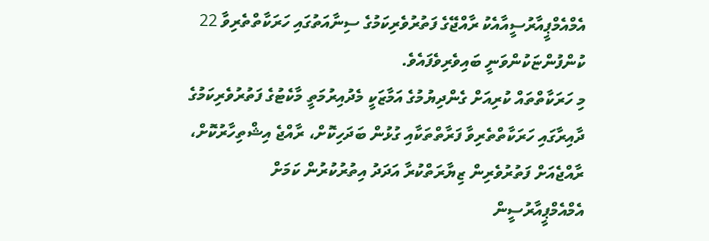އެމްއެމްޕީއާރުސީއާއެކު ރާއްޖޭގެ ފަތުރުވެރިކަމުގެ ސިނާއަތުގައި ހަރަކާތްތެރިވާ 22 ކުންފުންޏަކުންވަނީ ބައިވެރިވެފައެވެ.
މި ހަރަކާތްތައް ކުރިއަށް ގެންދިޔުމުގެ އަމާޒަކީ މެދުއިރުމަތީ މާކެޓުގެ ފަތުރުވެރިކަމުގެ ދާއިރާގައި ހަރަކާތްތެރިވާ ފަރާތްތަކާއި ގުޅުން ބަދަހިކޮށް، ރާއްޖެ އިޝްތިހާރުކޮށް، ރާއްޖެއަށް ފަތުރުވެރިން ޒިޔާރަތްކުރާ އަދަދު އިތުރުކުރުން ކަމަށް އެމްއެމްޕީއާރުސީން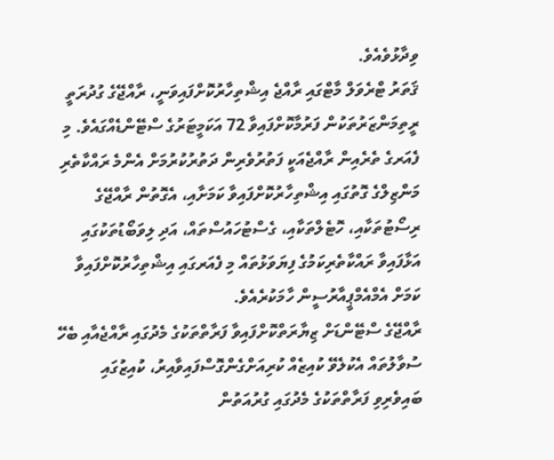ވިދާޅުވެއެވެ.
ޤަތަރު ޓްރެވަލް މާޓްގައި ރާއްޖެ އިޝްތިހާރުކޮށްފައިވަނީ، ރާއްޖޭގެ ގުދުރަތީ ރީތިމަންޒަރުތަކުން ފަރުމާކޮށްފައިވާ 72 އަކަމީޓަރުގެ ސްޓޭންޑެއްގައެވެ. މި ފެއަރގެ ތެރެއިން ރާއްޖެއަކީ ފަތުރުވެރިން ދަތުރުކުރުމަށް އެންމެ ރައްކާތެރި މަންޒިލްގެ ގޮތުގައި އިޝްތިހާރުކޮށްފައިވާ ކަމަށާއި، އެގޮތުން ރާއްޖޭގެ ރިސޯޓުތަކާއި، ހޮޓެލްތަކާއި، ގެސްޓުހައުސްތައް، އަދި ލިވަބޯޑުތަކުގައި އަޅާފައިވާ ރައްކާތެރިކަމުގެ ފިޔަވަޅުތައް މި ފެއަރގައި އިޝްތިހާރުކޮށްފައިވާ ކަމަށް އެމްއެމްޕީއާރުސީން ހާމަކުރެއެވެ.
ރާއްޖޭގެ ސްޓޭންޑަށް ޒިޔާރަތްކޮށްފައިވާ ފަރާތްތަކުގެ މެދުގައި ރާއްޖެއާއި ބެހޭ ސުވާލުތައް އެކުލެވޭ ކުއިޒެއް ކުރިއަށްގެންގޮސްފައިވާއިރު، ކުއިޒުގައި ބައިވެރިވި ފަރާތްތަކުގެ މެދުގައި ގުރުއަތުން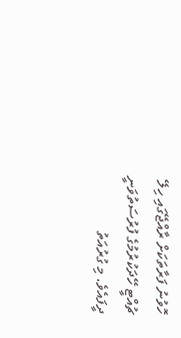ހޮވުނު ފަރާތަކަށް ރާއްޖޭގައި ހިލޭ ޗުއްޓީ ހޭދަކުރުމުގެ ފުރުސަތުވަނީ ދީފައެވެ. މި ގުރުއަތު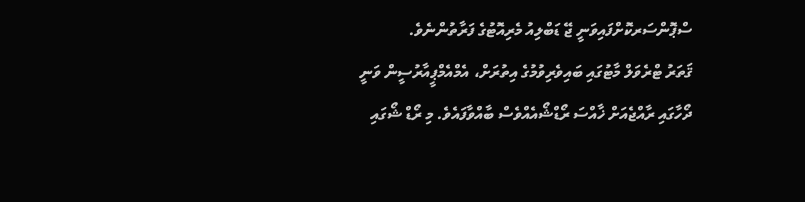ސްޕޮންސަރކޮށްފައިވަނީ ޖޭ ޑަބްލިއު މެރިއޮޓުގެ ފަރާތުންނެވެ.
ޤަތަރު ޓްރެވަލް މާޓުގައި ބައިވެރިވުމުގެ އިތުރަށް، އެމްއެމްޕީއާރުސީން ވަނީ ދޯހާގައި ރާއްޖެއަށް ޚާއްސަ ރޯޑްޝޯއެއްވެސް ބާއްވާފައެވެ. މި ރޯޑް ޝޯގައި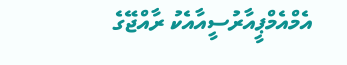އެމްއެމްޕީއާރުސީއާއެކު ރާއްޖޭގެ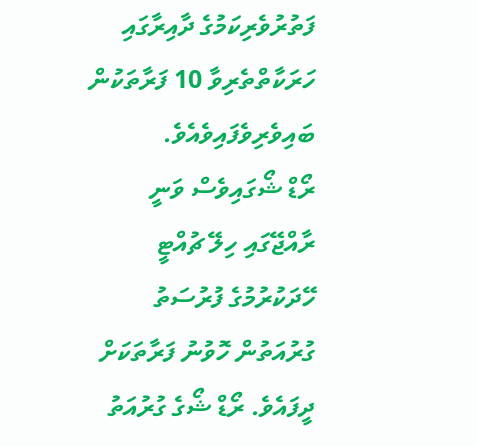ފަތުރުވެރިކަމުގެ ދާއިރާގައި ހަރަކާތްތެރިވާ 10 ފަރާތަކުން ބައިވެރިވެފައިވެއެވެ.
ރޯޑް ޝޯގައިވެސް ވަނީ ރާއްޖޭގައި ހިލޭ ޗުއްޓީ ހޭދަކުރުމުގެ ފުރުސަތު ގުރުއަތުން ހޮވުނު ފަރާތަކަށް ދީފައެވެ. ރޯޑް ޝޯގެ ގުރުއަތު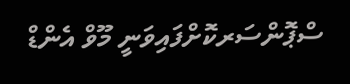ސްޕޮންސަރކޮށްފައިވަނީ މޫވް އެންޑް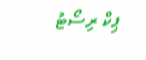ޕިކް ރިސޯޓު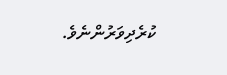ކުރެދިވަރުންނެވެ.